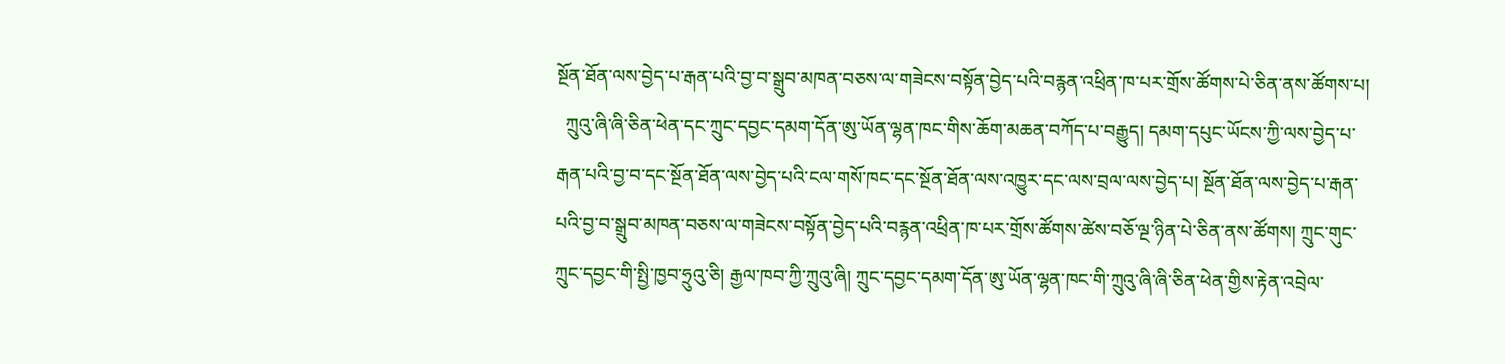སྔོན་ཐོན་ལས་བྱེད་པ་རྒན་པའི་བྱ་བ་སྒྲུབ་མཁན་བཅས་ལ་གཟེངས་བསྟོན་བྱེད་པའི་བརྙན་འཕྲིན་ཁ་པར་གྲོས་ཚོགས་པེ་ཅིན་ནས་ཚོགས་པ།
  ཀྲུའུ་ཞི་ཞི་ཅིན་ཕེན་དང་ཀྲུང་དབྱང་དམག་དོན་ཨུ་ཡོན་ལྷན་ཁང་གིས་ཆོག་མཆན་བཀོད་པ་བརྒྱུད། དམག་དཔུང་ཡོངས་ཀྱི་ལས་བྱེད་པ་རྒན་པའི་བྱ་བ་དང་སྔོན་ཐོན་ལས་བྱེད་པའི་ངལ་གསོ་ཁང་དང་སྔོན་ཐོན་ལས་འཁྱུར་དང་ལས་བྲལ་ལས་བྱེད་པ། སྔོན་ཐོན་ལས་བྱེད་པ་རྒན་པའི་བྱ་བ་སྒྲུབ་མཁན་བཅས་ལ་གཟེངས་བསྟོན་བྱེད་པའི་བརྙན་འཕྲིན་ཁ་པར་གྲོས་ཚོགས་ཚེས་བཅོ་ལྔ་ཉིན་པེ་ཅིན་ནས་ཚོགས། ཀྲུང་གུང་ཀྲུང་དབྱང་གི་སྤྱི་ཁྱབ་ཧྲུའུ་ཅི། རྒྱལ་ཁབ་ཀྱི་ཀྲུའུ་ཞི། ཀྲུང་དབྱང་དམག་དོན་ཨུ་ཡོན་ལྷན་ཁང་གི་ཀྲུའུ་ཞི་ཞི་ཅིན་ཕེན་གྱིས་རྟེན་འབྲེལ་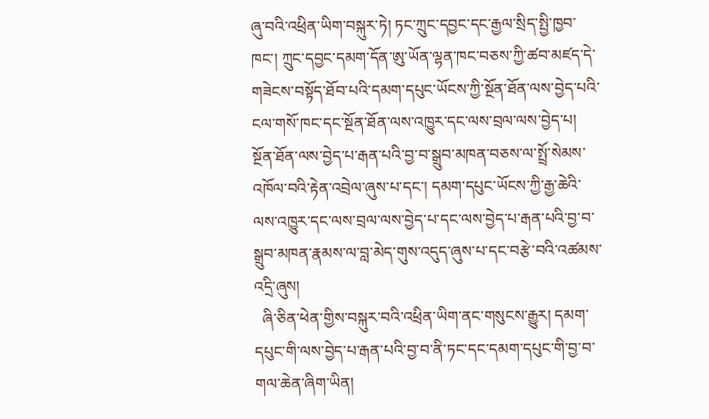ཞུ་བའི་འཕྲིན་ཡིག་བསྐུར་ཏེ། ཏང་ཀྲུང་དབྱང་དང་རྒྱལ་སྲིད་སྤྱི་ཁྱབ་ཁང་། ཀྲུང་དབྱང་དམག་དོན་ཨུ་ཡོན་ལྷན་ཁང་བཅས་ཀྱི་ཚབ་མཛད་དེ་གཟེངས་བསྟོད་ཐོབ་པའི་དམག་དཔུང་ཡོངས་ཀྱི་སྔོན་ཐོན་ལས་བྱེད་པའི་ངལ་གསོ་ཁང་དང་སྔོན་ཐོན་ལས་འཁྱུར་དང་ལས་བྲལ་ལས་བྱེད་པ། སྔོན་ཐོན་ལས་བྱེད་པ་རྒན་པའི་བྱ་བ་སྒྲུབ་མཁན་བཅས་ལ་སྤྲོ་སེམས་འཁོལ་བའི་རྟེན་འབྲེལ་ཞུས་པ་དང་། དམག་དཔུང་ཡོངས་ཀྱི་རྒྱ་ཆེའི་ལས་འཁྱུར་དང་ལས་བྲལ་ལས་བྱེད་པ་དང་ལས་བྱེད་པ་རྒན་པའི་བྱ་བ་སྒྲུབ་མཁན་རྣམས་ལ་བླ་མེད་གུས་འདུད་ཞུས་པ་དང་བརྩེ་བའི་འཚམས་འདྲི་ཞུས།
  ཞི་ཅིན་ཕེན་གྱིས་བསྐུར་བའི་འཕྲིན་ཡིག་ནང་གསུངས་རྒྱུར། དམག་དཔུང་གི་ལས་བྱེད་པ་རྒན་པའི་བྱ་བ་ནི་ཏང་དང་དམག་དཔུང་གི་བྱ་བ་གལ་ཆེན་ཞིག་ཡིན།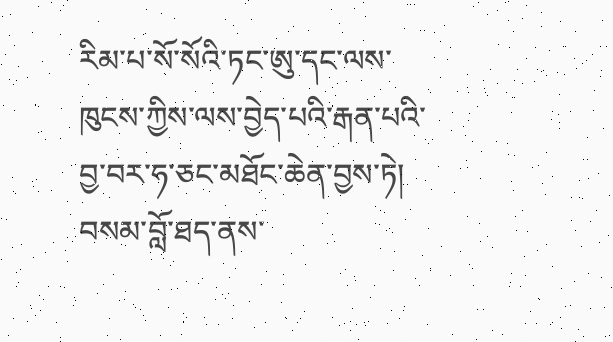རིམ་པ་སོ་སོའི་ཏང་ཨུ་དང་ལས་ཁུངས་ཀྱིས་ལས་བྱེད་པའི་རྒན་པའི་བྱ་བར་ཧ་ཅང་མཐོང་ཆེན་བྱས་ཏེ། བསམ་བློ་ཐད་ནས་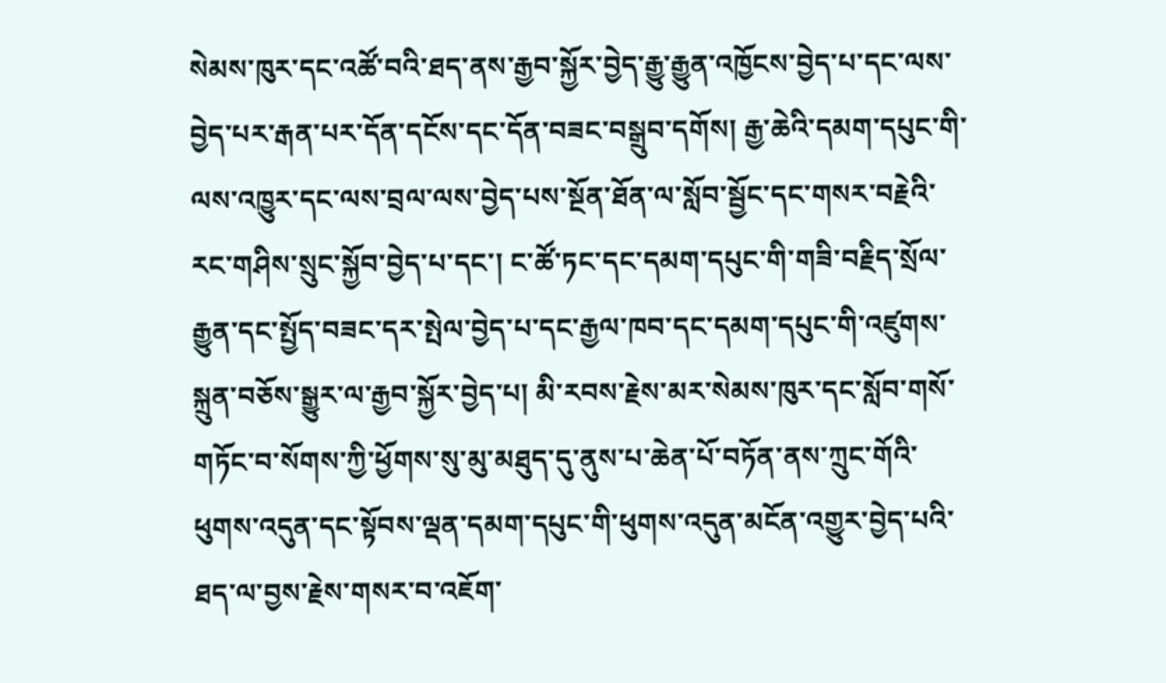སེམས་ཁུར་དང་འཚོ་བའི་ཐད་ནས་རྒྱབ་སྐྱོར་བྱེད་རྒྱུ་རྒྱུན་འཁྱོངས་བྱེད་པ་དང་ལས་བྱེད་པར་རྒན་པར་དོན་དངོས་དང་དོན་བཟང་བསྒྲུབ་དགོས། རྒྱ་ཆེའི་དམག་དཔུང་གི་ལས་འཁྱུར་དང་ལས་བྲལ་ལས་བྱེད་པས་སྔོན་ཐོན་ལ་སློབ་སྦྱོང་དང་གསར་བརྗེའི་རང་གཤིས་སྲུང་སྐྱོབ་བྱེད་པ་དང་། ང་ཚོ་ཏང་དང་དམག་དཔུང་གི་གཟི་བརྗིད་སྲོལ་རྒྱུན་དང་སྤྱོད་བཟང་དར་སྤེལ་བྱེད་པ་དང་རྒྱལ་ཁབ་དང་དམག་དཔུང་གི་འཛུགས་སྐྲུན་བཅོས་སྒྱུར་ལ་རྒྱབ་སྐྱོར་བྱེད་པ། མི་རབས་རྗེས་མར་སེམས་ཁུར་དང་སློབ་གསོ་གཏོང་བ་སོགས་ཀྱི་ཕྱོགས་སུ་མུ་མཐུད་དུ་ནུས་པ་ཆེན་པོ་བཏོན་ནས་ཀྲུང་གོའི་ཕུགས་འདུན་དང་སྟོབས་ལྡན་དམག་དཔུང་གི་ཕུགས་འདུན་མངོན་འགྱུར་བྱེད་པའི་ཐད་ལ་བྱས་རྗེས་གསར་བ་འཇོག་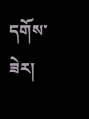དགོས་ཟེར།